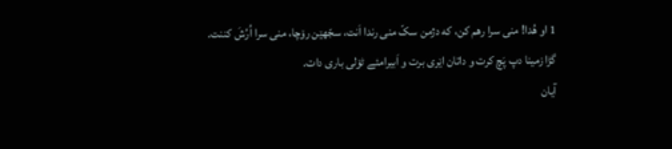1 او هُدا! منی سرا رهم کن، که دژمن سکّ منی رندا اَنت، سجّهێن رۆچا، منی سرا اُرُشَ کننت.
گڑا زمینا دپ پَچ کرت و داتان اێری برت و اَبیرامئے ٹۆلی باری دات.
آیان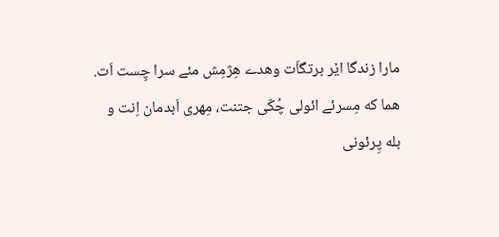مارا زندگا اێر برتگاَت وهدے هِژمِش مئے سرا چِست اَت.
هما که مِسرئے ائولی چُکّی جتنت، مِهری اَبدمان اِنت و
بله پِرئونی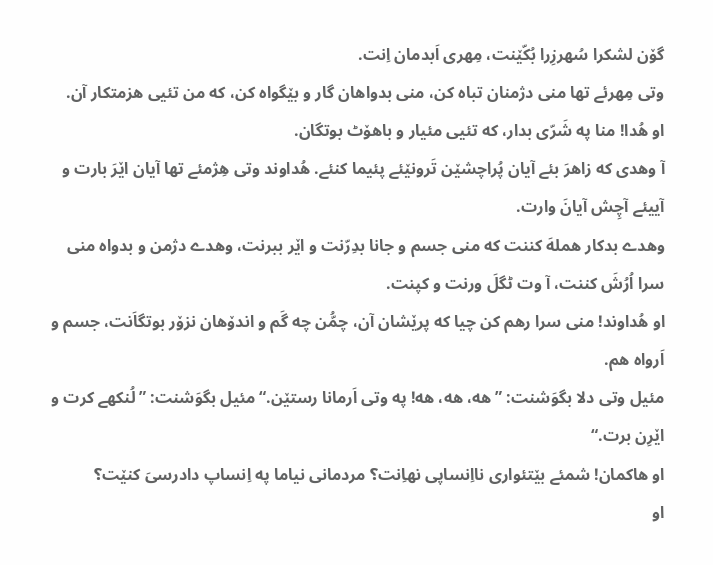گۆن لشکرا سُهرزِرا بُکّێنت، مِهری اَبدمان اِنت.
وتی مِهرئے تها منی دژمنان تباه کن، منی بدواهان گار و بێگواه کن، که من تئیی هزمتکار آن.
او هُدا! منا په شَرّی بدار، که تئیی مئیار و باهۆٹ بوتگان.
آ وهدی که زاهرَ بئے آیان پُراچشێن تَرونێئے پئیما کنئے. هُداوند وتی هِژمئے تها آیان اێرَ بارت و آییئے آچِش آیانَ وارت.
وهدے بدکار هملهَ کننت که منی جسم و جانا بدِرّنت و اێر ببرنت، وهدے دژمن و بدواه منی سرا اُرُشَ کننت، آ وت ٹگلَ ورنت و کپنت.
او هُداوند! منی سرا رهم کن چیا که پرێشان آن، چمُّن چه گَم و اندۆهان نزۆر بوتگاَنت، جسم و اَرواه هم.
مئیل وتی دلا بگوَشنت: ”هه، هه، هه! په وتی اَرمانا رستێن.“ مئیل بگوَشنت: ”لُنکهے کرت و اێرِن برت.“
او هاکمان! شمئے بێتئواری نااِنساپی نهاِنت؟ مردمانی نیاما په اِنساپ دادرسیَ کنێت؟
او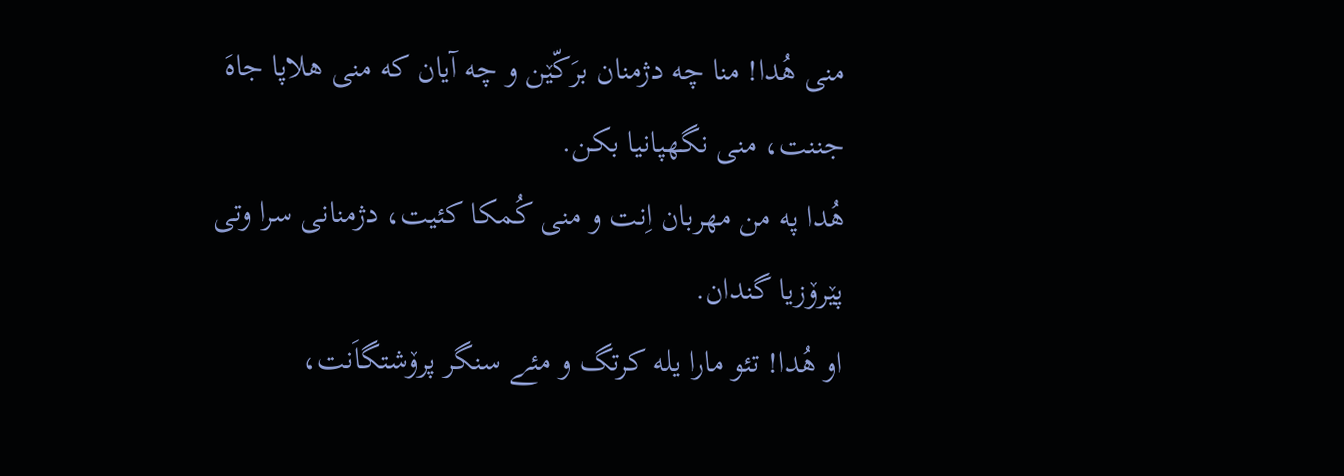منی هُدا! منا چه دژمنان برَکّێن و چه آیان که منی هلاپا جاهَ جننت، منی نگهپانیا بکن.
هُدا په من مهربان اِنت و منی کُمکا کئیت، دژمنانی سرا وتی پێرۆزیا گندان.
او هُدا! تئو مارا یله کرتگ و مئے سنگر پرۆشتگاَنت،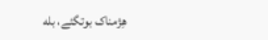هِژمناک بوتگئے، بله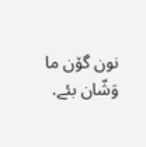نون گۆن ما وَشّان بئے.